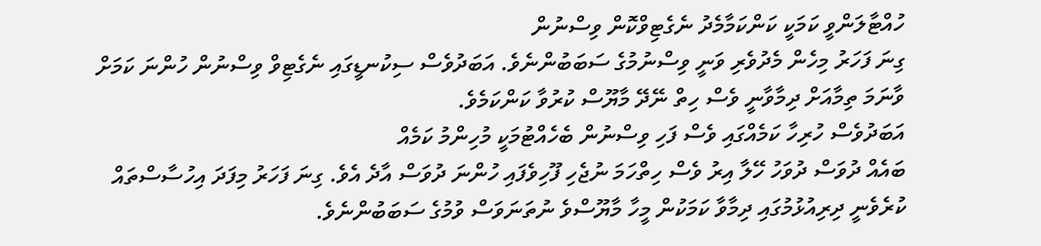ހުއްޓާލަންވީ ކަމަކީ ކަންކަމާމެދު ނެގެޓިވްކޮން ވިސްނުން
ގިނަ ފަހަރު މިހެން މެދުވެރި ވަނީ ވިސްނުމުގެ ސަބަބުންނެވެ. އަބަދުވެސް ސިކުނޑީގައި ނެގެޓިވް ވިސްނުން ހުންނަ ކަމަށް ވާނަމަ ތިމާއަށް ދިމާވާނީ ވެސް ހިތް ނޭދޭ މާޔޫސް ކުރުވާ ކަންކަމެވެ.
އަބަދުވެސް ހުރިހާ ކަމެއްގައި ވެސް ފަހި ވިސްނުން ބެހެއްޓުމަކީ މުހިންމު ކަމެއް
ބައެއް ދުވަސް ދުވަހު ހޭލާ އިރު ވެސް ހިތްހަމަ ނުޖެހި ފޫހިވެފައި ހުންނަ ދުވަސް އާދެ އެވެ. ގިނަ ފަހަރު މިފަދަ އިހުސާސްތައް ކުރެވެނީ ދިރިއުޅުމުގައި ދިމާވާ ކަމަކުން މީހާ މާޔޫސްވެ ނުތަނަވަސް ވުމުގެ ސަބަބުންނެވެ.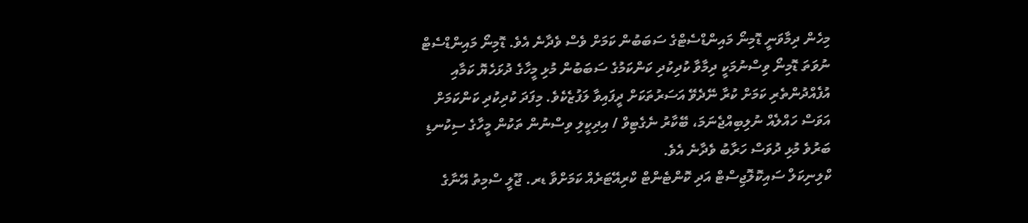މިހެން ދިމާވަނީ ޑޮމިނޯ މައިންޑްސެޓްގެ ސަބަބުން ކަމަށް ވެސް ވެދާނެ އެވެ. ޑޮމިނޯ މައިންޑްސެޓް ނުވަތަ ޑޮމިނޯ ވިސްނުމަކީ ދިމާވާ ކުދިކުދި ކަންކަމުގެ ސަބަބުން މުޅި މީހާގެ ދުޅަހެޔޮ ކަމާއި އުފެއްދުންތެރި ކަމަށް ކުރާ ނޭދެވޭ އަސަރުތަކަށް ދީފައިވާ ލަފުޒެކެވެ. މިފަދަ ކުދިކުދި ކަންކަމަށް އަވަސް ހައްލެއް ނުލިބިއްޖެނަމަ، ބޭކާރު ނެގެޓިވް / އިދިކީލި ވިސްނުން ތަކުން މީހާގެ ސިކުނޑި ބަރުވެ މުޅި ދުވަސް ހަރާބު ވެދާނެ އެވެ.
ކްލިނިކަލް ސައިކޮލޮޖިސްޓް އަދި ކޮންޓެންޓް ކްރިއޭޓަރެއް ކަމަށްވާ ޑރ. ޖޫލީ ސްމިތު އޭނާގެ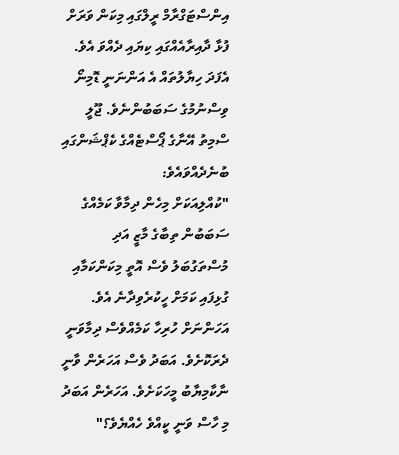އިންސްޓަގްރާމް ރީލްގައި މިކަން ވަރަށް ފުޅާ ދާއިރާއެއްގައި ކިޔައި ދެއްވަ އެވެ. އެފަދަ ހިޔާލުތައް އެ އަންނަނީ ޑޮމިނޯ ވިސްނުމުގެ ސަބަބުންނެވެ. ޖޫލީ ސްމިތު އޭނާގެ ޕޯސްޓެއްގެ ކެޕްޝަންގައި ބުނެދެއްވައެވެ:
"ކުއްލިއަކަށް މިހެން ދިމާވާ ކަމެއްގެ ސަބަބުން ތިބާގެ މާޒީ އަދި މުސްތަގުބަލު ވެސް އޮތީ މިކަންކަމާއި ގުޅިފައި ކަމަށް ހީކުރެވިދާނެ އެވެ. އަހަންނަށް ހުރިހާ ކަމެއްވެސް ދިމާވަނީ ދެރަކޮށެވެ. އަބަދު ވެސް އަހަރެން ވާނީ ނާކާމިޔާބު މީހަކަށެވެ. އަހަރެން އަބަދު މި ހާސް ވަނީ ކީއްވެ ހެއްޔެވެ؟"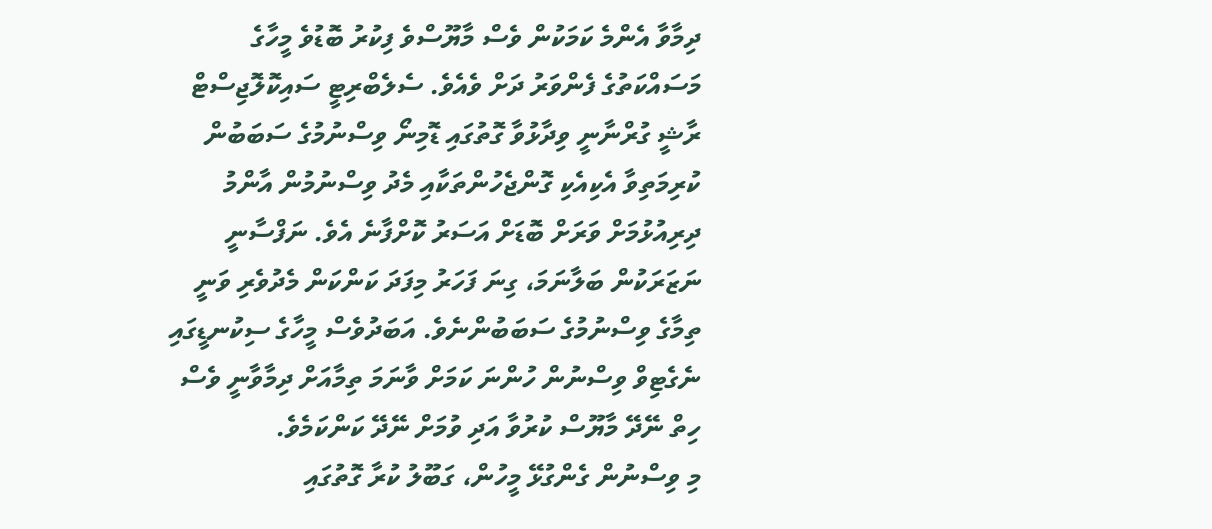ދިމާވާ އެންމެ ކަމަކުން ވެސް މާޔޫސްވެ ފިކުރު ބޮޑުވެ މީހާގެ މަސައްކަތުގެ ފެންވަރު ދަށް ވެއެވެ. ސެލެބްރިޓީ ސައިކޮލޮޖިސްޓް ރާޝީ ގުރްނާނީ ވިދާޅުވާ ގޮތުގައި ޑޮމިނޯ ވިސްނުމުގެ ސަބަބުން ކުރިމަތިވާ އެކިއެކި ގޮންޖެހުންތަކާއި މެދު ވިސްނުމުން އާންމު ދިރިއުޅުމަށް ވަރަށް ބޮޑަށް އަސަރު ކޮށްފާނެ އެވެ. ނަފްސާނީ ނަޒަރަކުން ބަލާނަމަ، ގިނަ ފަހަރު މިފަދަ ކަންކަން މެދުވެރި ވަނީ ތިމާގެ ވިސްނުމުގެ ސަބަބުންނެވެ. އަބަދުވެސް މީހާގެ ސިކުނޑީގައި ނެގެޓިވް ވިސްނުން ހުންނަ ކަމަށް ވާނަމަ ތިމާއަށް ދިމާވާނީ ވެސް ހިތް ނޭދޭ މާޔޫސް ކުރުވާ އަދި ވުމަށް ނޭދޭ ކަންކަމެވެ.
މި ވިސްނުން ގެންގުޅޭ މީހުން، ގަބޫލު ކުރާ ގޮތުގައި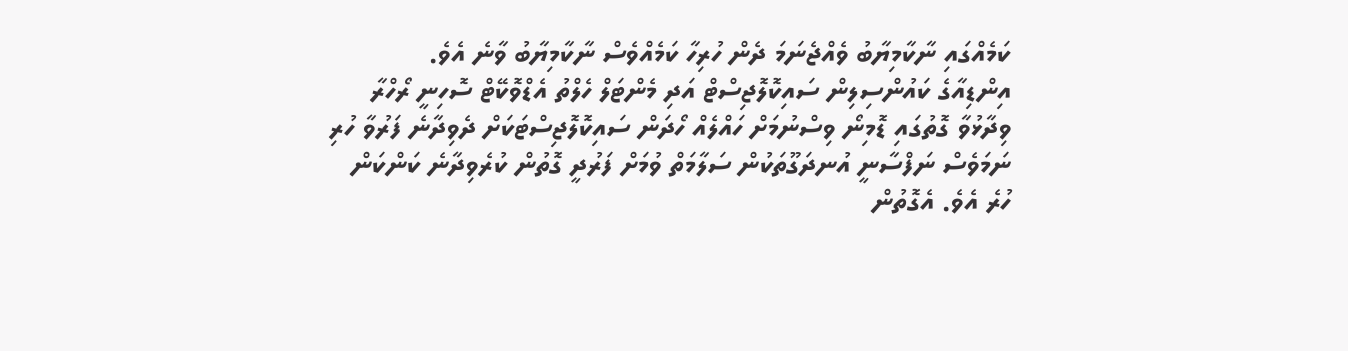ކަމެއްގައި ނާކާމިޔާބު ވެއްޖެނަމަ ދެން ހުރިހާ ކަމެއްވެސް ނާކާމިޔާބު ވާނެ އެވެ.
އިންޑިއާގެ ކައުންސިލިން ސައިކޮލޮޖިސްޓް އަދި މެންޓަލް ހެލްތު އެޑްވޮކޭޓް ސޮހިނީ ރޯހްރާ ވިދާޅުވާ ގޮތުގައި ޑޮމިނޯ ވިސްނުމަށް ހައްލެއް ހޯދަން ސައިކޮލޮޖިސްޓަކަށް ދެވިދާނެ ފަރުވާ ހުރި ނަމަވެސް ނަފްސާނީ އުނދަގޫތަކުން ސަލާމަތް ވުމަށް ފަރުދީ ގޮތުން ކުރެވިދާނެ ކަންކަން ހުރެ އެވެ. އެގޮތުން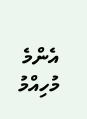އެންމެ މުހިއްމު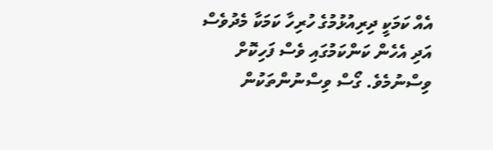އެއް ކަމަކީ ދިރިއުޅުމުގެ ހުރިހާ ކަމަކާ މެދުވެސް އަދި އެހެން ކަންކަމުގައި ވެސް ފަހިކޮށް ވިސްނުމެވެ. ގޯސް ވިސްނުންތަކުން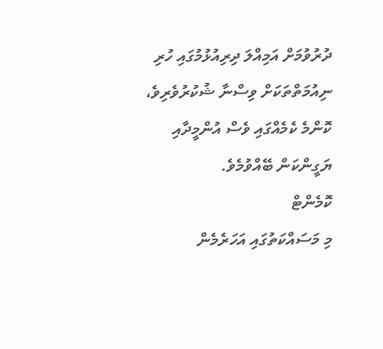ދުރުވުމަށް އަމިއްލަ ދިރިއުޅުމުގައި ހުރި ނިއުމަތްތަކަށް ވިސްނާ ޝުކުރުވެރިވެ، ކޮންމެ ކެމެއްގައި ވެސް އުންމީދާއި ޔަގީންކަން ބޭއްވުމެވެ.
ކޮމެންޓް
މި މަސައްކަތުގައި އަހަރެމެން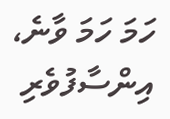ހަމަ ހަމަ ވާނެ، އިންސާފުވެރި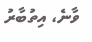ވާނެ، އިތުބާރު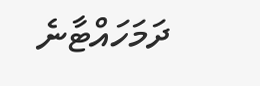ދަމަހައްޓާނެ